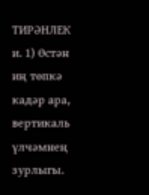ТИРӘНЛЕК и. 1) Өстән иң төпкә кадәр ара, вертикаль үлчәмнең зурлыгы.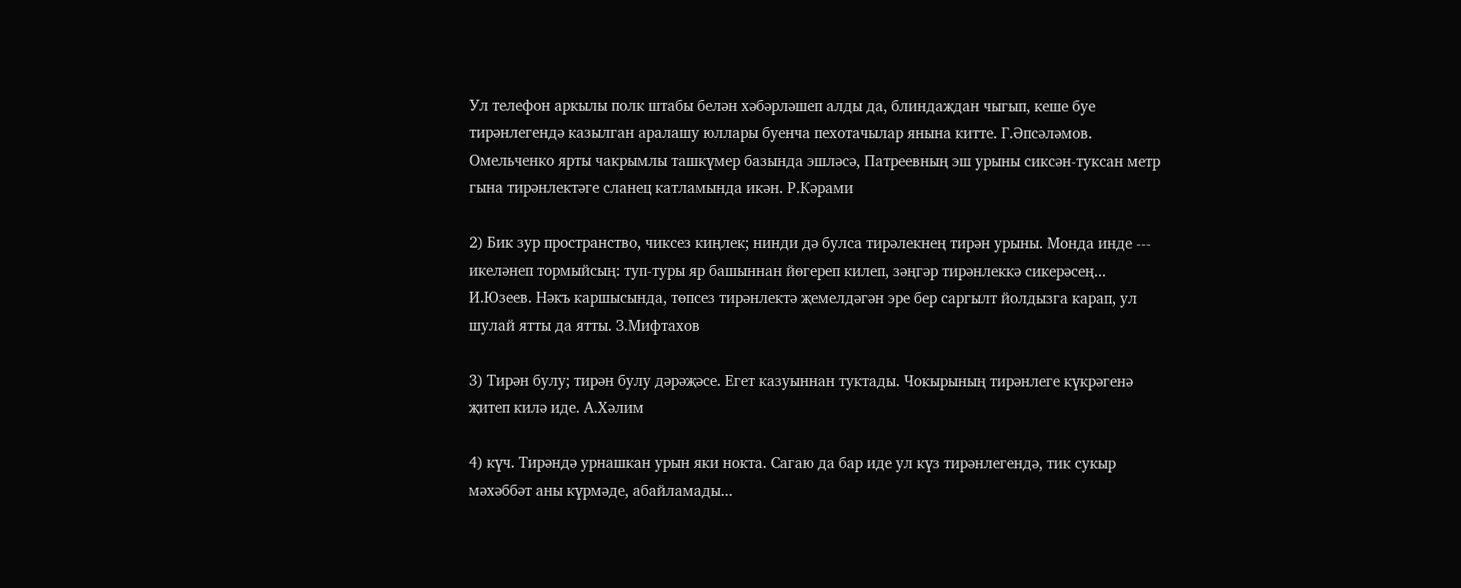Ул телефон аркылы полк штабы белән хәбәрләшеп алды да, блиндаждан чыгып, кеше буе тирәнлегендә казылган аралашу юллары буенча пехотачылар янына китте. Г.Әпсәләмов. Омельченко ярты чакрымлы ташкүмер базында эшләсә, Патреевның эш урыны сиксән-туксан метр гына тирәнлектәге сланец катламында икән. Р.Кәрами

2) Бик зур пространство, чиксез киңлек; нинди дә булса тирәлекнең тирән урыны. Монда инде --- икеләнеп тормыйсың: туп-туры яр башыннан йөгереп килеп, зәңгәр тирәнлеккә сикерәсең... И.Юзеев. Нәкъ каршысында, төпсез тирәнлектә җемелдәгән эре бер саргылт йолдызга карап, ул шулай ятты да ятты. З.Мифтахов

3) Тирән булу; тирән булу дәрәҗәсе. Егет казуыннан туктады. Чокырының тирәнлеге күкрәгенә җитеп килә иде. А.Хәлим

4) күч. Тирәндә урнашкан урын яки нокта. Сагаю да бар иде ул күз тирәнлегендә, тик сукыр мәхәббәт аны күрмәде, абайламады...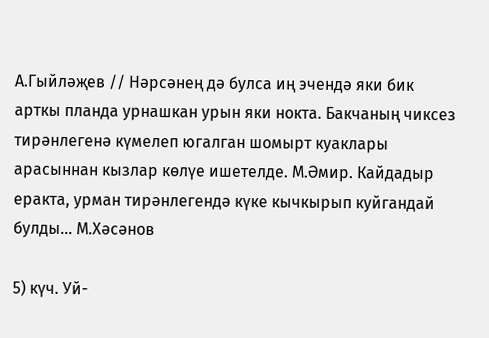А.Гыйләҗев // Нәрсәнең дә булса иң эчендә яки бик арткы планда урнашкан урын яки нокта. Бакчаның чиксез тирәнлегенә күмелеп югалган шомырт куаклары арасыннан кызлар көлүе ишетелде. М.Әмир. Кайдадыр еракта, урман тирәнлегендә күке кычкырып куйгандай булды... М.Хәсәнов

5) күч. Уй-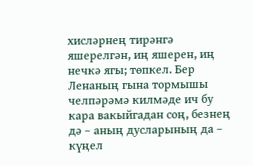хисләрнең тирәнгә яшерелгән, иң яшерен, иң нечкә ягы; төпкел. Бер Ленаның гына тормышы челпәрәмә килмәде ич бу кара вакыйгадан соң, безнең дә – аның дусларының да – күңел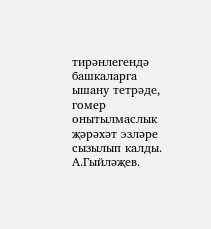тирәнлегендә башкаларга ышану тетрәде, гомер онытылмаслык җәрәхәт эзләре сызылып калды. А.Гыйләҗев.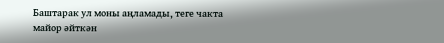Баштарак ул моны аңламады, теге чакта майор әйткән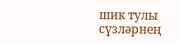шик тулы сүзләрнең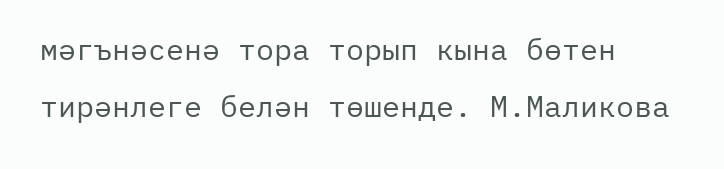мәгънәсенә тора торып кына бөтен тирәнлеге белән төшенде. М.Маликова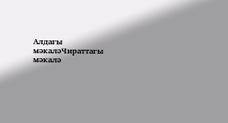Алдагы мәкаләЧираттагы мәкалә